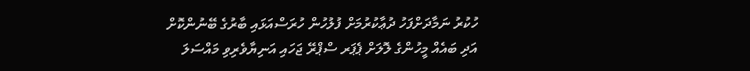ހުކުރު ނަމާދަށްފަހު ދުޢާކުރުމަށް ފުލުހުން ހުރަސްއަޅައި ބާރުގެ ބޭނުންކޮށް އަދި ބައެއް މީހުންގެ ލޮލަށް ޕެޕަރ ސްޕްރޭ ޖަހައި އަނިޔާވެރިވި މައްސަލަ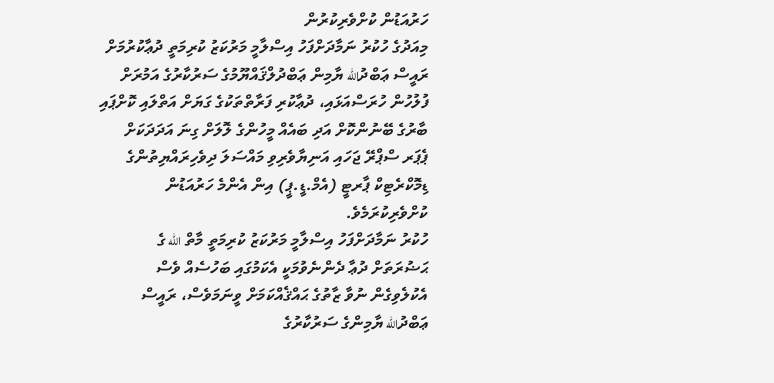ހަރުއަޑުން ކުށްވެރިކުރުން
މިއަދުގެ ހުކުރު ނަމާދަށްފަހު އިސްލާމީ މަރުކަޒު ކުރިމަތީ ދުޢާކުރުމަށް ރައީސް ޢަބްދުالله ޔާމިން ޢަބްދުލްޤައްޔޫމުގެ ސަރުކާރުގެ އަމުރަށް ފުލުހުން ހުރަސްއަޅައި، ދުޢާކުރި ފަރާތްތަކުގެ ގަޔަށް އަތްލައި ކޮށްޕައި ބާރުގެ ބޭނުންކޮށް އަދި ބައެއް މީހުންގެ ލޮލަށް ގިނަ އަދަދަކަށް ޕެޕަރ ސްޕްރޭ ޖަހައި އަނިޔާވެރިވި މައްސަލަ ދިވެހިރައްޔިތުންގެ ޑިމޮކްރެޓިކް ޕާރޓީ (އެމް.ޑީ.ޕީ) އިން އެންމެ ހަރުއަޑުން ކުށްވެރިކުރަމެވެ.
ހުކުރު ނަމާދަށްފަހު އިސްލާމީ މަރުކަޒު ކުރިމަތީ މާތް الله ގެ ޙަޟުރަތަށް ދުޢާ ދެންނެވުމަކީ އެކަމުގައި ބަހުސެއް ވެސް އެކުލެވިގެން ނުވާ ޒާތުގެ ޙައްޤެއްކަމަށް ވީނަމަވެސް، ރައީސް ޢަބްދުالله ޔާމިންގެ ސަރުކާރުގެ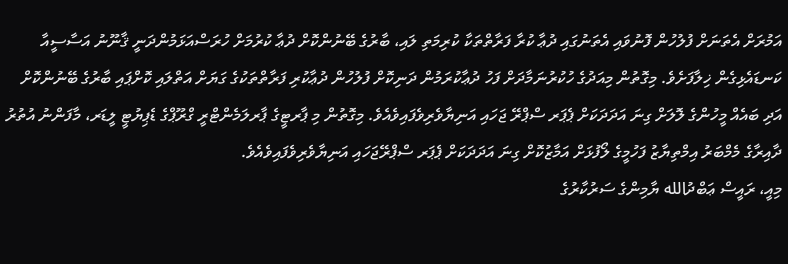އަމުރަށް އެތަނަށް ފުލުހުން ފޮނުވައި އެތަނުގައި ދުޢާ ކުރާ ފަރާތްތަކާ ކުރިމަތި ލައި، ބާރުގެ ބޭނުންކޮށް ދުޢާ ކުރުމަށް ހުރަސްއަޅަމުންދަނީ ޤާނޫނު އަސާސީއާ ކަނޑައެޅިގެން ޚިލާފަށެވެ. މިގޮތުން މިއަދުގެ ހުކުރުނަމާދަށް ފަހު ދުޢާކުރަމުން ދަނިކޮށް ފުލުހުން ދުޢާކުރި ފަރާތްތަކުގެ ގަޔަށް އަތްލައި ކޮށްޕައި ބާރުގެ ބޭނުންކޮށް އަދި ބައެއް މީހުންގެ ލޮލަށް ގިނަ އަދަދަކަށް ޕެޕަރ ސްޕްރޭ ޖަހައި އަނިޔާވެރިވެފައިވެއެވެ. މިގޮތުން މި ޕާރޓީގެ ޕާރލަމެންޓްރީ ގްރޫޕްގެ ޑެޕިޔުޓީ ލީޑަރ، މާފަންނު އުތުރު ދާއިރާގެ މެމްބަރު އިމްތިޔާޒު ފަހުމީގެ ލޯފުޅަށް އަމާޒުކޮށް ގިނަ އަދަދަކަށް ޕެޕަރ ސްޕްރޭޖަހައި އަނިޔާވެރިވެފައިވެއެވެ.
މިއީ، ރައީސް ޢަބްދުالله ޔާމިންގެ ސަރުކާރުގެ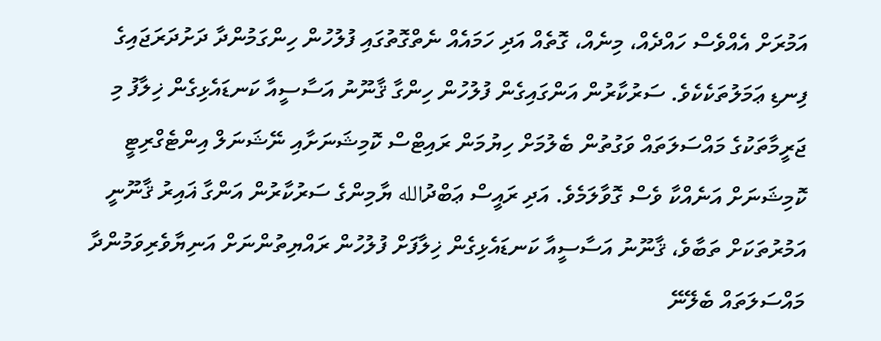އަމުރަށް އެއްވެސް ހައްދެއް، މިނެއް، ގޮތެއް އަދި ހަމައެއް ނެތްގޮތުގައި ފުލުހުން ހިންގަމުންދާ ދަށުދަރަޖައިގެ ފިނޑި ޢަމަލުތަކެކެވެ. ސަރުކާރުން އަންގައިގެން ފުލުހުން ހިންގާ ޤާނޫނު އަސާސީއާ ކަނޑައެޅިގެން ޚިލާފު މި ޖަރީމާތަކުގެ މައްސަލަތައް ވަގުތުން ބެލުމަށް ހިޔުމަން ރައިޓްސް ކޮމިޝަނަށާއި ނޭޝަނަލް އިންޓެގްރިޓީ ކޮމިޝަނަށް އަނެއްކާ ވެސް ގޮވާލަމެވެ. އަދި ރައީސް ޢަބްދުالله ޔާމިންގެ ސަރުކާރުން އަންގާ ޣައިރު ޤާނޫނީ އަމުރުތަކަށް ތަބާވެ، ޤާނޫނު އަސާސީއާ ކަނޑައެޅިގެން ޚިލާފަށް ފުލުހުން ރައްޔިތުންނަށް އަނިޔާވެރިވަމުންދާ މައްސަލަތައް ބެލޭނޭ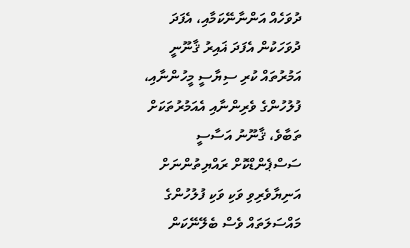ދުވަހެއް އަންނާނޭކަމާއި، އެފަދަ ދުވަހަކުން އެފަދަ ޣައިރު ޤާނޫނީ އަމުރުތައް ކުރި ސިޔާސީ މީހުންނާއި، ފުލުހުންގެ ވެރިންނާއި އެއަމުރުތަކަށް ތަބާވެ، ޤާނޫނު އަސާސީ ސަސްޕެންޑްކޮށް ރައްޔިތުންނަށް އަނިޔާވެރިވި ވަކި ވަކި ފުލުހުންގެ މައްސަލަތައް ވެސް ބެލޭނޭކަން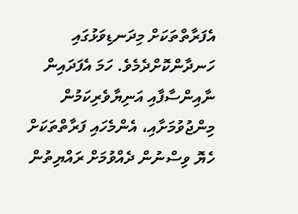އެފަރާތްތަކަށް މިދަނޑިވަޅުގައި ހަނދާންކޮށްދެމެވެ. ހަމަ އެފަދައިން ނާއިންސާފާއި އަނިޔާވެރިކަމުން މިންޖުވުމަށާއި، އެންމެހައި ފަރާތްތަކަށް ހެޔޮ ވިސްނުން ދެއްވުމަށް ރައްޔިތުން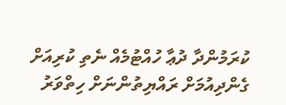ކުރަމުންދާ ދުޢާ ހުއްޓުމެއް ނެތި ކުރިއަށް ގެންދިއުމަށް ރައްޔިތުންނަށް ހިތްވަރު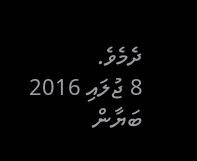ދެމެވެ.
8 ޖުލައި 2016
ބަޔާން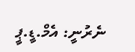ނެރުނީ: އެމް.ޑީ.ޕީ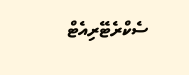ސެކްރެޓޭރިއެޓް